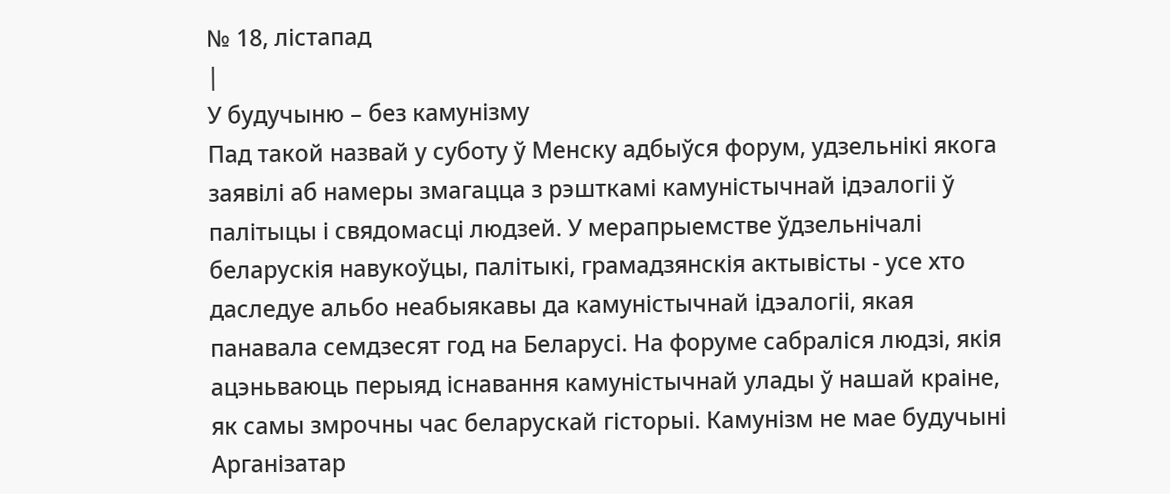№ 18, лістапад
|
У будучыню – без камунізму
Пад такой назвай у суботу ў Менску адбыўся форум, удзельнікі якога заявілі аб намеры змагацца з рэшткамі камуністычнай ідэалогіі ў палітыцы і свядомасці людзей. У мерапрыемстве ўдзельнічалі беларускія навукоўцы, палітыкі, грамадзянскія актывісты - усе хто даследуе альбо неабыякавы да камуністычнай ідэалогіі, якая панавала семдзесят год на Беларусі. На форуме сабраліся людзі, якія ацэньваюць перыяд існавання камуністычнай улады ў нашай краіне, як самы змрочны час беларускай гісторыі. Камунізм не мае будучыні Арганізатар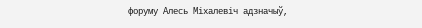форуму Алесь Міхалевіч адзначыў,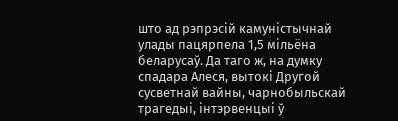што ад рэпрэсій камуністычнай улады пацярпела 1,5 мільёна беларусаў. Да таго ж, на думку спадара Алеся, вытокі Другой сусветнай вайны, чарнобыльскай трагедыі, інтэрвенцыі ў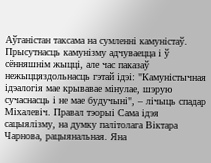Аўганістан таксама на сумленні камуністаў. Прысутнасць камунізму адчуваецца і ў сённяшнім жыцці, але час паказаў нежыццяздольнасць гэтай ідэі: "Камуністычная ідэалогія мае крывавае мінулае, шэрую сучаснасць і не мае будучыні", – лічыць спадар Міхалевіч. Правал тэорыі Сама ідэя сацыялізму, на думку палітолага Віктара Чарнова, рацыянальная. Яна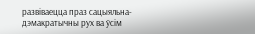развіваецца праз сацыяльна-дэмакратычны рух ва ўсім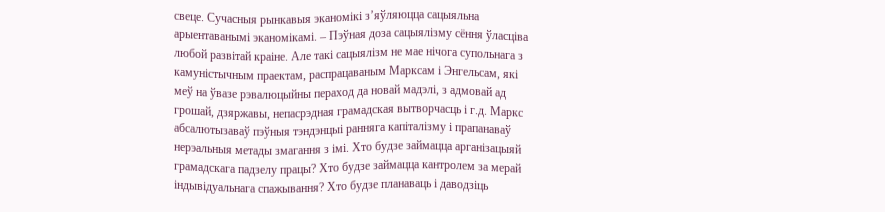свеце. Сучасныя рынкавыя эканомікі з’яўляюцца сацыяльна арыентаванымі эканомікамі. – Пэўная доза сацыялізму сёння ўласціва любой развітай краіне. Але такі сацыялізм не мае нічога супольнага з камуністычным праектам, распрацаваным Марксам і Энгельсам, які меў на ўвазе рэвалюцыйны пераход да новай мадэлі, з адмовай ад грошай, дзяржавы, непасрэдная грамадская вытворчасць і г.д. Маркс абсалютызаваў пэўныя тэндэнцыі ранняга капіталізму і прапанаваў нерэальныя метады змагання з імі. Хто будзе займацца арганізацыяй грамадскага падзелу працы? Хто будзе займацца кантролем за мерай індывідуальнага спажывання? Хто будзе планаваць і даводзіць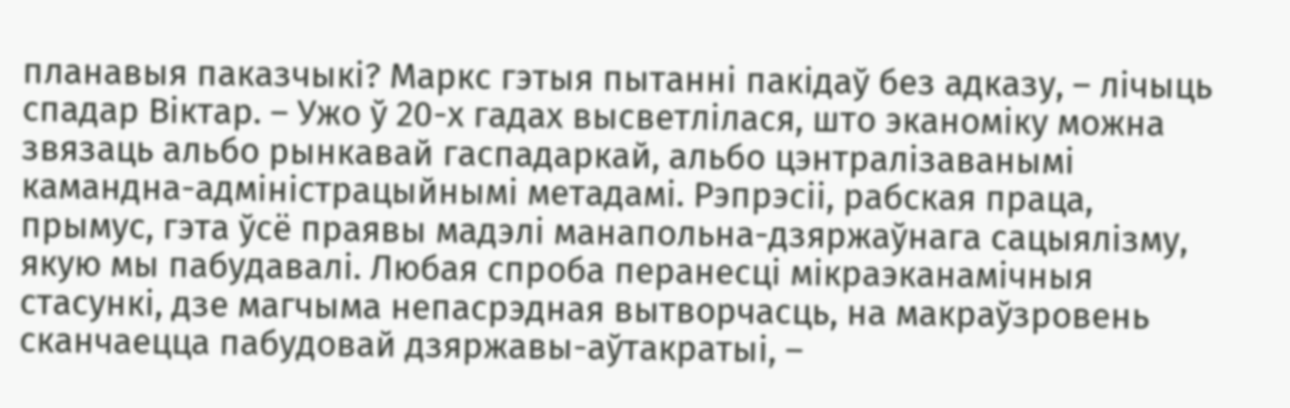планавыя паказчыкі? Маркс гэтыя пытанні пакідаў без адказу, – лічыць спадар Віктар. – Ужо ў 20-х гадах высветлілася, што эканоміку можна звязаць альбо рынкавай гаспадаркай, альбо цэнтралізаванымі камандна-адміністрацыйнымі метадамі. Рэпрэсіі, рабская праца, прымус, гэта ўсё праявы мадэлі манапольна-дзяржаўнага сацыялізму, якую мы пабудавалі. Любая спроба перанесці мікраэканамічныя стасункі, дзе магчыма непасрэдная вытворчасць, на макраўзровень сканчаецца пабудовай дзяржавы-аўтакратыі, –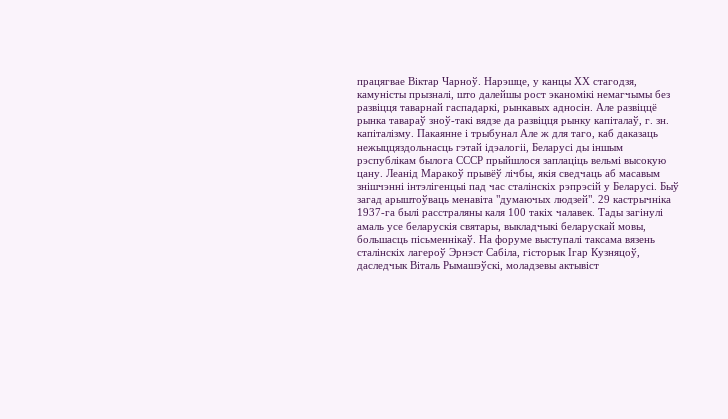працягвае Віктар Чарноў. Нарэшце, у канцы ХХ стагодзя, камуністы прызналі, што далейшы рост эканомікі немагчымы без развіцця таварнай гаспадаркі, рынкавых адносін. Але развіццё рынка тавараў зноў-такі вядзе да развіцця рынку капіталаў, г. зн. капіталізму. Пакаянне і трыбунал Але ж для таго, каб даказаць нежыццяздольнасць гэтай ідэалогіі, Беларусі ды іншым рэспублікам былога СССР прыйшлося заплаціць вельмі высокую цану. Леанід Маракоў прывёў лічбы, якія сведчаць аб масавым знішчэнні інтэлігенцыі пад час сталінскіх рэпрэсій у Беларусі. Быў загад арыштоўваць менавіта "думаючых людзей". 29 кастрычніка 1937-га былі расстраляны каля 100 такіх чалавек. Тады загінулі амаль усе беларускія святары, выкладчыкі беларускай мовы, большасць пісьменнікаў. На форуме выступалі таксама вязень сталінскіх лагероў Эрнэст Сабіла, гісторык Ігар Кузняцоў, даследчык Віталь Рымашэўскі, моладзевы актывіст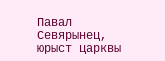Павал Севярынец, юрыст царквы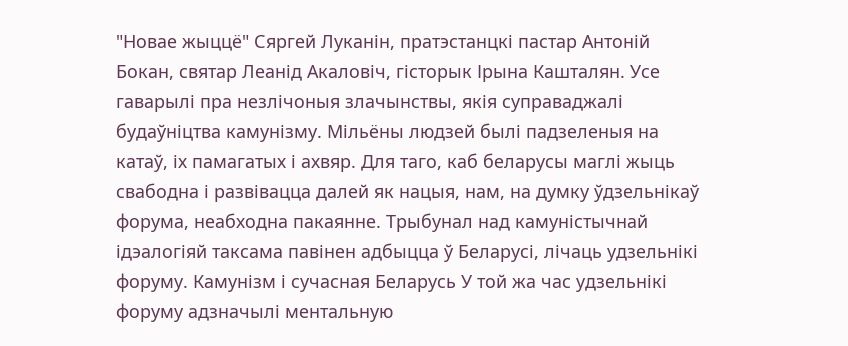"Новае жыццё" Сяргей Луканін, пратэстанцкі пастар Антоній Бокан, святар Леанід Акаловіч, гісторык Ірына Кашталян. Усе гаварылі пра незлічоныя злачынствы, якія суправаджалі будаўніцтва камунізму. Мільёны людзей былі падзеленыя на катаў, іх памагатых і ахвяр. Для таго, каб беларусы маглі жыць свабодна і развівацца далей як нацыя, нам, на думку ўдзельнікаў форума, неабходна пакаянне. Трыбунал над камуністычнай ідэалогіяй таксама павінен адбыцца ў Беларусі, лічаць удзельнікі форуму. Камунізм і сучасная Беларусь У той жа час удзельнікі форуму адзначылі ментальную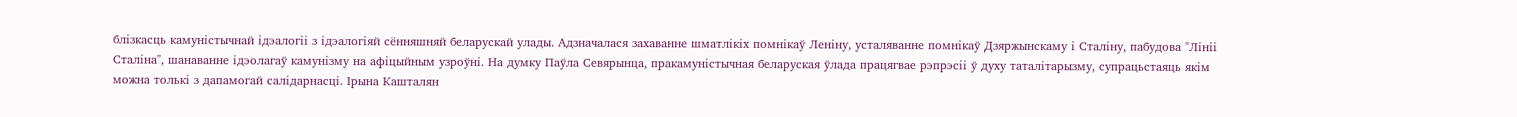блізкасць камуністычнай ідэалогіі з ідэалогіяй сённяшняй беларускай улады. Адзначалася захаванне шматлікіх помнікаў Леніну, усталяванне помнікаў Дзяржынскаму і Сталіну, пабудова "Лініі Сталіна", шанаванне ідэолагаў камунізму на афіцыйным узроўні. На думку Паўла Севярынца, пракамуністычная беларуская ўлада працягвае рэпрэсіі ў духу таталітарызму, супрацьстаяць якім можна толькі з дапамогай салідарнасці. Ірына Кашталян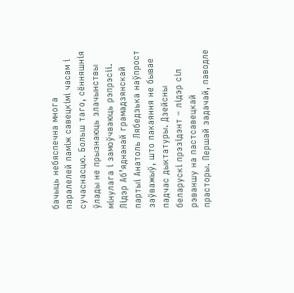бачыць небяспечна многа паралелей паміж савецкімі часам і сучаснасцю. Больш таго, сённяшнія ўлады не прызнаюць злачынствы мінулага і замоўчваюць рэпрэсіі. Лідэр Аб’яднанай грамадзянскай партыі Анатоль Лябедзька наўпрост заўважыў, што пакаяння не бывае падчас дыктатуры. Дзейсны беларускі прэзідэнт – лідэр сіл рэваншу на пастсавецкай прасторы. Першай задачай, паводле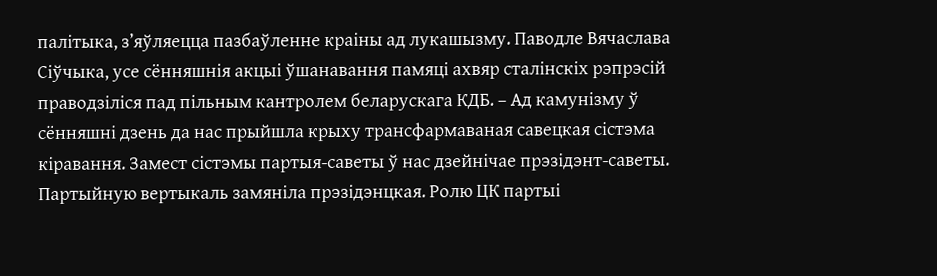палітыка, з’яўляецца пазбаўленне краіны ад лукашызму. Паводле Вячаслава Сіўчыка, усе сённяшнія акцыі ўшанавання памяці ахвяр сталінскіх рэпрэсій праводзіліся пад пільным кантролем беларускага КДБ. – Ад камунізму ў сённяшні дзень да нас прыйшла крыху трансфармаваная савецкая сістэма кіравання. Замест сістэмы партыя-саветы ў нас дзейнічае прэзідэнт-саветы. Партыйную вертыкаль замяніла прэзідэнцкая. Ролю ЦК партыі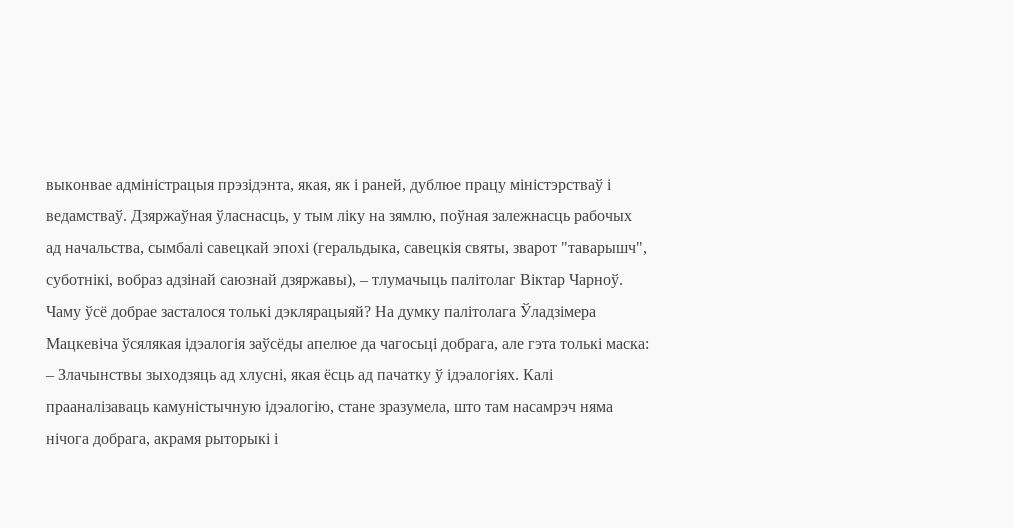выконвае адміністрацыя прэзідэнта, якая, як і раней, дублюе працу міністэрстваў і ведамстваў. Дзяржаўная ўласнасць, у тым ліку на зямлю, поўная залежнасць рабочых ад начальства, сымбалі савецкай эпохі (геральдыка, савецкія святы, зварот "таварышч", суботнікі, вобраз адзінай саюзнай дзяржавы), – тлумачыць палітолаг Віктар Чарноў. Чаму ўсё добрае засталося толькі дэклярацыяй? На думку палітолага Ўладзімера Мацкевіча ўсялякая ідэалогія заўсёды апелюе да чагосьці добрага, але гэта толькі маска: – Злачынствы зыходзяць ад хлусні, якая ёсць ад пачатку ў ідэалогіях. Калі прааналізаваць камуністычную ідэалогію, стане зразумела, што там насамрэч няма нічога добрага, акрамя рыторыкі і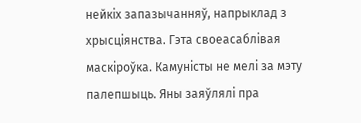нейкіх запазычанняў, напрыклад з хрысціянства. Гэта своеасаблівая маскіроўка. Камуністы не мелі за мэту палепшыць. Яны заяўлялі пра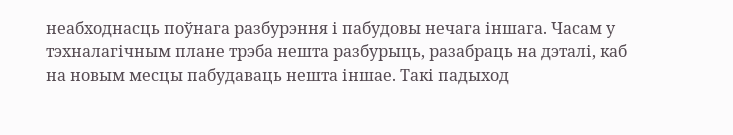неабходнасць поўнага разбурэння і пабудовы нечага іншага. Часам у тэхналагічным плане трэба нешта разбурыць, разабраць на дэталі, каб на новым месцы пабудаваць нешта іншае. Такі падыход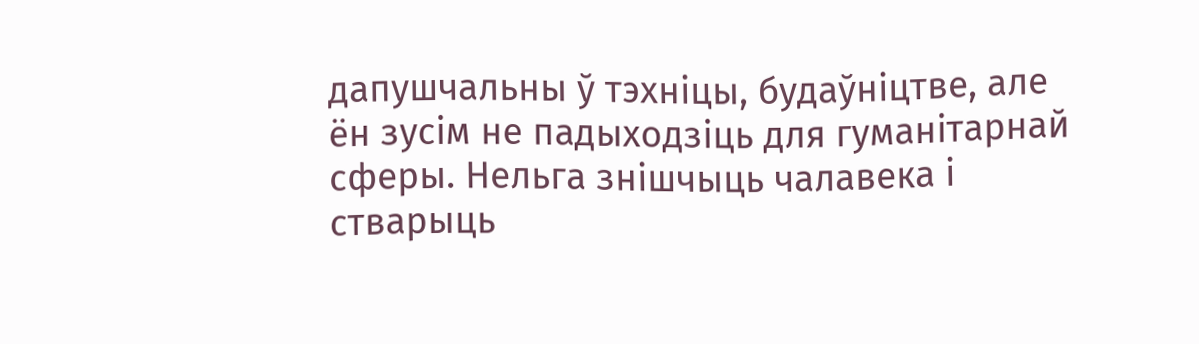дапушчальны ў тэхніцы, будаўніцтве, але ён зусім не падыходзіць для гуманітарнай сферы. Нельга знішчыць чалавека і стварыць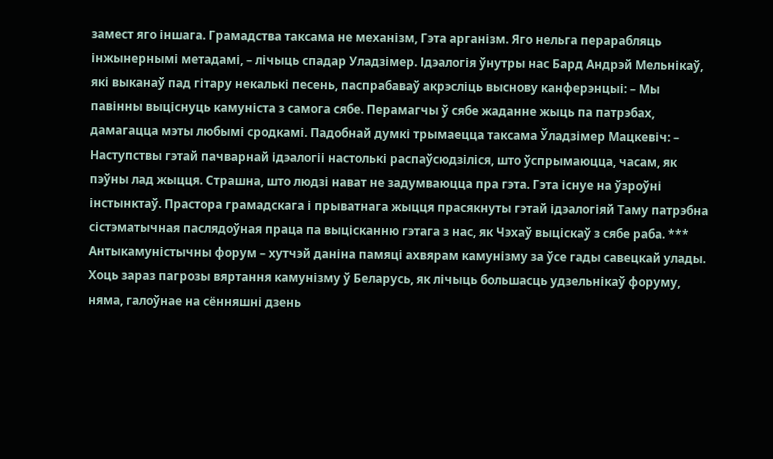замест яго іншага. Грамадства таксама не механізм, Гэта арганізм. Яго нельга перарабляць інжынернымі метадамі, – лічыць спадар Уладзімер. Ідэалогія ўнутры нас Бард Андрэй Мельнікаў, які выканаў пад гітару некалькі песень, паспрабаваў акрэсліць выснову канферэнцыі: – Мы павінны выціснуць камуніста з самога сябе. Перамагчы ў сябе жаданне жыць па патрэбах, дамагацца мэты любымі сродкамі. Падобнай думкі трымаецца таксама Ўладзімер Мацкевіч: – Наступствы гэтай пачварнай ідэалогіі настолькі распаўсюдзіліся, што ўспрымаюцца, часам, як пэўны лад жыцця. Страшна, што людзі нават не задумваюцца пра гэта. Гэта існуе на ўзроўні інстынктаў. Прастора грамадскага і прыватнага жыцця прасякнуты гэтай ідэалогіяй Таму патрэбна сістэматычная паслядоўная праца па выцісканню гэтага з нас, як Чэхаў выціскаў з сябе раба. *** Антыкамуністычны форум – хутчэй даніна памяці ахвярам камунізму за ўсе гады савецкай улады. Хоць зараз пагрозы вяртання камунізму ў Беларусь, як лічыць большасць удзельнікаў форуму, няма, галоўнае на сённяшні дзень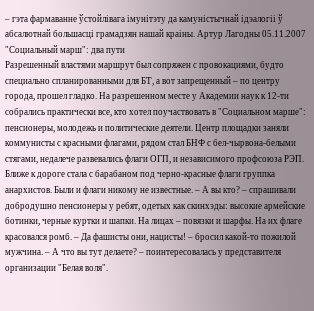– гэта фармаванне ўстойлівага імунітэту да камуністычнай ідэалогіі ў абсалютнай большасці грамадзян нашай краіны. Артур Лагодны 05.11.2007
"Социальный марш": два пути
Разрешенный властями маршрут был сопряжен с провокациями, будто специально спланированными для БТ, а вот запрещенный – по центру города, прошел гладко. На разрешенном месте у Академии наук к 12-ти собрались практически все, кто хотел поучаствовать в "Социальном марше": пенсионеры, молодежь и политические деятели. Центр площадки заняли коммунисты с красными флагами, рядом стал БНФ с бел-чырвона-белыми стягами, недалече развевались флаги ОГП, и независимого профсоюза РЭП. Ближе к дороге стала с барабаном под черно-красные флаги группка анархистов. Были и флаги никому не известные. – А вы кто? – спрашивали добродушно пенсионеры у ребят, одетых как скинхэды: высокие армейские ботинки, черные куртки и шапки. На лицах – повязки и шарфы. На их флаге красовался ромб. – Да фашисты они, нацисты! – бросил какой-то пожилой мужчина. – А что вы тут делаете? – поинтересовалась у представителя организации "Белая воля".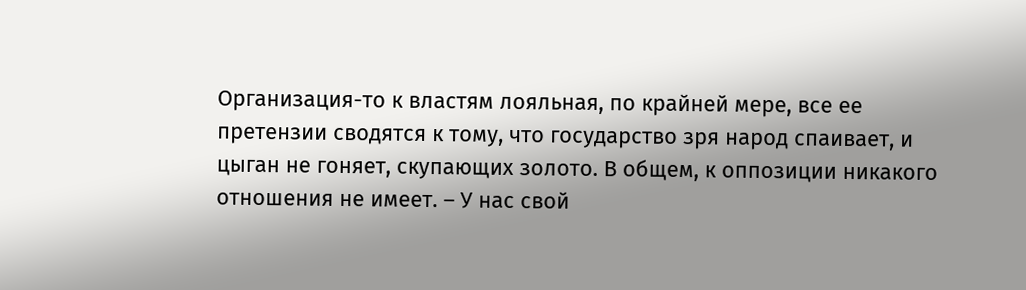Организация-то к властям лояльная, по крайней мере, все ее претензии сводятся к тому, что государство зря народ спаивает, и цыган не гоняет, скупающих золото. В общем, к оппозиции никакого отношения не имеет. – У нас свой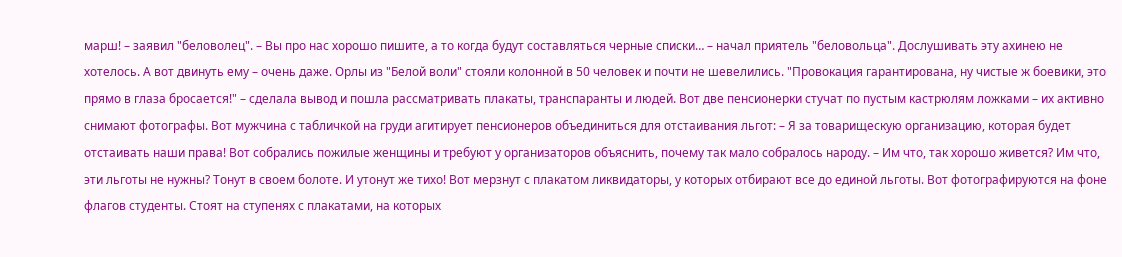марш! – заявил "беловолец". – Вы про нас хорошо пишите, а то когда будут составляться черные списки… – начал приятель "беловольца". Дослушивать эту ахинею не хотелось. А вот двинуть ему – очень даже. Орлы из "Белой воли" стояли колонной в 50 человек и почти не шевелились. "Провокация гарантирована, ну чистые ж боевики, это прямо в глаза бросается!" – сделала вывод и пошла рассматривать плакаты, транспаранты и людей. Вот две пенсионерки стучат по пустым кастрюлям ложками – их активно снимают фотографы. Вот мужчина с табличкой на груди агитирует пенсионеров объединиться для отстаивания льгот: – Я за товарищескую организацию, которая будет отстаивать наши права! Вот собрались пожилые женщины и требуют у организаторов объяснить, почему так мало собралось народу. – Им что, так хорошо живется? Им что, эти льготы не нужны? Тонут в своем болоте. И утонут же тихо! Вот мерзнут с плакатом ликвидаторы, у которых отбирают все до единой льготы. Вот фотографируются на фоне флагов студенты. Стоят на ступенях с плакатами, на которых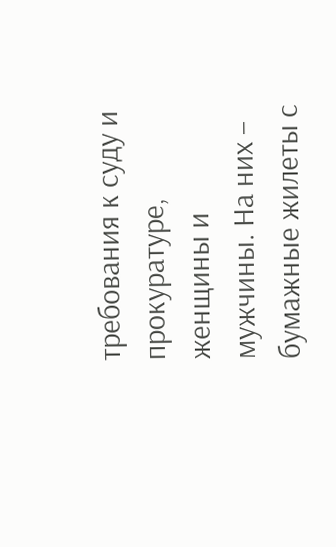требования к суду и прокуратуре, женщины и мужчины. На них – бумажные жилеты с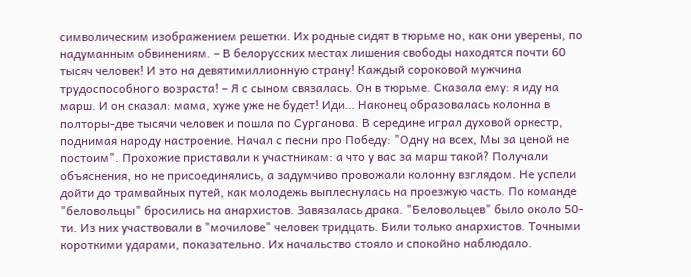символическим изображением решетки. Их родные сидят в тюрьме но, как они уверены, по надуманным обвинениям. – В белорусских местах лишения свободы находятся почти 60 тысяч человек! И это на девятимиллионную страну! Каждый сороковой мужчина трудоспособного возраста! – Я с сыном связалась. Он в тюрьме. Сказала ему: я иду на марш. И он сказал: мама, хуже уже не будет! Иди… Наконец образовалась колонна в полторы-две тысячи человек и пошла по Сурганова. В середине играл духовой оркестр, поднимая народу настроение. Начал с песни про Победу: "Одну на всех, Мы за ценой не постоим". Прохожие приставали к участникам: а что у вас за марш такой? Получали объяснения, но не присоединялись, а задумчиво провожали колонну взглядом. Не успели дойти до трамвайных путей, как молодежь выплеснулась на проезжую часть. По команде "беловольцы" бросились на анархистов. Завязалась драка. "Беловольцев" было около 50-ти. Из них участвовали в "мочилове" человек тридцать. Били только анархистов. Точными короткими ударами, показательно. Их начальство стояло и спокойно наблюдало.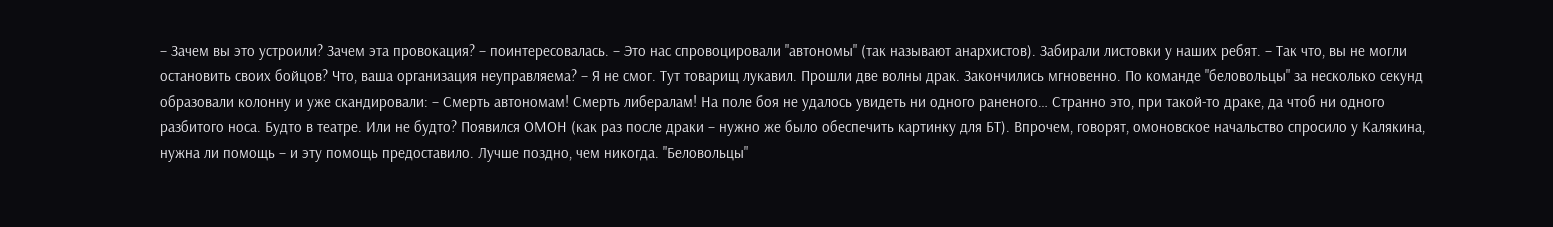– Зачем вы это устроили? Зачем эта провокация? – поинтересовалась. – Это нас спровоцировали "автономы" (так называют анархистов). Забирали листовки у наших ребят. – Так что, вы не могли остановить своих бойцов? Что, ваша организация неуправляема? – Я не смог. Тут товарищ лукавил. Прошли две волны драк. Закончились мгновенно. По команде "беловольцы" за несколько секунд образовали колонну и уже скандировали: – Смерть автономам! Смерть либералам! На поле боя не удалось увидеть ни одного раненого… Странно это, при такой-то драке, да чтоб ни одного разбитого носа. Будто в театре. Или не будто? Появился ОМОН (как раз после драки – нужно же было обеспечить картинку для БТ). Впрочем, говорят, омоновское начальство спросило у Калякина, нужна ли помощь – и эту помощь предоставило. Лучше поздно, чем никогда. "Беловольцы"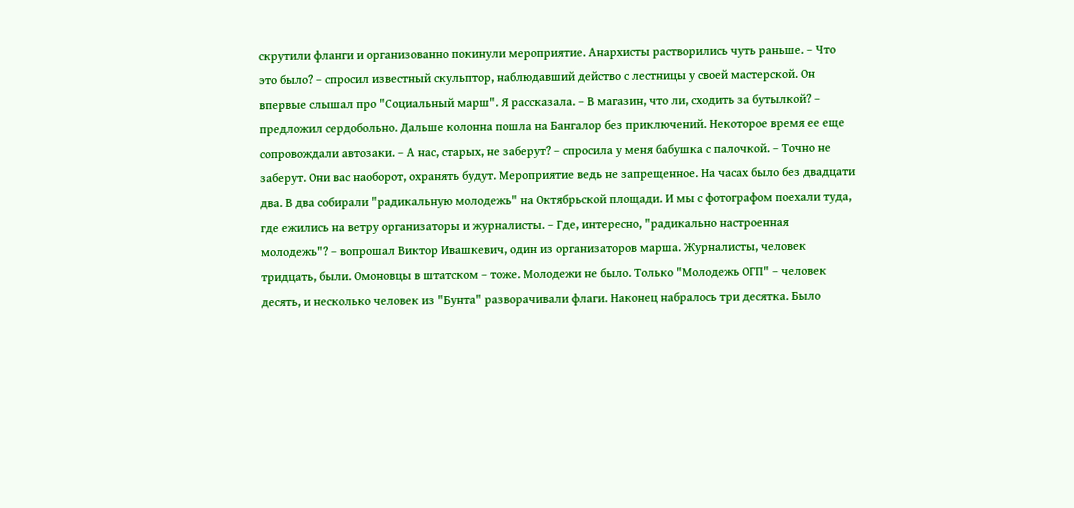скрутили фланги и организованно покинули мероприятие. Анархисты растворились чуть раньше. – Что это было? – спросил известный скульптор, наблюдавший действо с лестницы у своей мастерской. Он впервые слышал про "Социальный марш". Я рассказала. – В магазин, что ли, сходить за бутылкой? – предложил сердобольно. Дальше колонна пошла на Бангалор без приключений. Некоторое время ее еще сопровождали автозаки. – А нас, старых, не заберут? – спросила у меня бабушка с палочкой. – Точно не заберут. Они вас наоборот, охранять будут. Мероприятие ведь не запрещенное. На часах было без двадцати два. В два собирали "радикальную молодежь" на Октябрьской площади. И мы с фотографом поехали туда, где ежились на ветру организаторы и журналисты. – Где, интересно, "радикально настроенная молодежь"? – вопрошал Виктор Ивашкевич, один из организаторов марша. Журналисты, человек тридцать, были. Омоновцы в штатском – тоже. Молодежи не было. Только "Молодежь ОГП" – человек десять, и несколько человек из "Бунта" разворачивали флаги. Наконец набралось три десятка. Было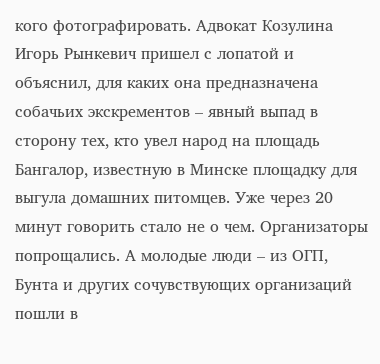кого фотографировать. Адвокат Козулина Игорь Рынкевич пришел с лопатой и объяснил, для каких она предназначена собачьих экскрементов – явный выпад в сторону тех, кто увел народ на площадь Бангалор, известную в Минске площадку для выгула домашних питомцев. Уже через 20 минут говорить стало не о чем. Организаторы попрощались. А молодые люди – из ОГП, Бунта и других сочувствующих организаций пошли в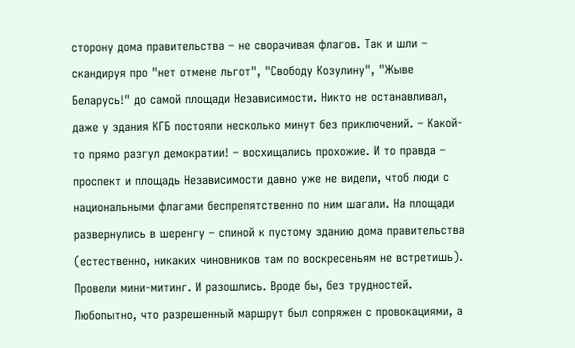сторону дома правительства – не сворачивая флагов. Так и шли – скандируя про "нет отмене льгот", "Свободу Козулину", "Жыве Беларусь!" до самой площади Независимости. Никто не останавливал, даже у здания КГБ постояли несколько минут без приключений. – Какой-то прямо разгул демократии! – восхищались прохожие. И то правда – проспект и площадь Независимости давно уже не видели, чтоб люди с национальными флагами беспрепятственно по ним шагали. На площади развернулись в шеренгу – спиной к пустому зданию дома правительства (естественно, никаких чиновников там по воскресеньям не встретишь). Провели мини-митинг. И разошлись. Вроде бы, без трудностей. Любопытно, что разрешенный маршрут был сопряжен с провокациями, а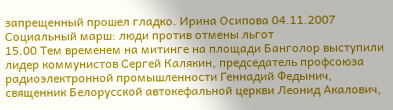запрещенный прошел гладко. Ирина Осипова 04.11.2007
Социальный марш: люди против отмены льгот
15.00 Тем временем на митинге на площади Банголор выступили лидер коммунистов Сергей Калякин, председатель профсоюза радиоэлектронной промышленности Геннадий Федынич, священник Белорусской автокефальной церкви Леонид Акалович,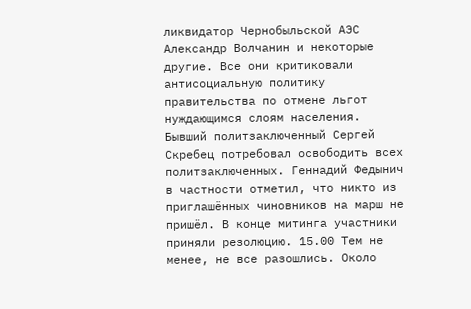ликвидатор Чернобыльской АЭС Александр Волчанин и некоторые другие. Все они критиковали антисоциальную политику правительства по отмене льгот нуждающимся слоям населения. Бывший политзаключенный Сергей Скребец потребовал освободить всех политзаключенных. Геннадий Федынич в частности отметил, что никто из приглашённых чиновников на марш не пришёл. В конце митинга участники приняли резолюцию. 15.00 Тем не менее, не все разошлись. Около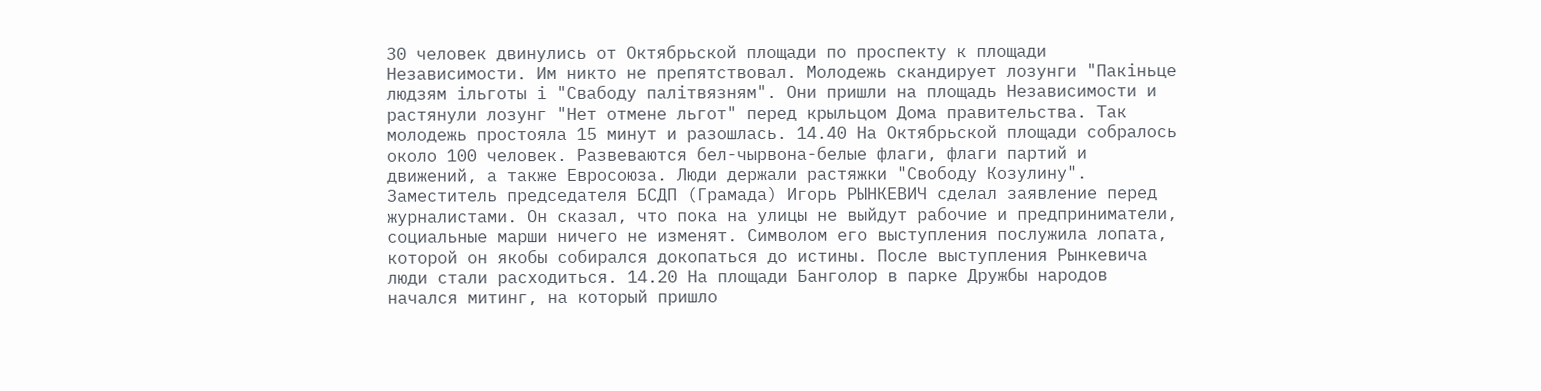30 человек двинулись от Октябрьской площади по проспекту к площади Независимости. Им никто не препятствовал. Молодежь скандирует лозунги "Пакіньце людзям ільготы і "Свабоду палітвязням". Они пришли на площадь Независимости и растянули лозунг "Нет отмене льгот" перед крыльцом Дома правительства. Так молодежь простояла 15 минут и разошлась. 14.40 На Октябрьской площади собралось около 100 человек. Развеваются бел-чырвона-белые флаги, флаги партий и движений, а также Евросоюза. Люди держали растяжки "Свободу Козулину". Заместитель председателя БСДП (Грамада) Игорь РЫНКЕВИЧ сделал заявление перед журналистами. Он сказал, что пока на улицы не выйдут рабочие и предприниматели, социальные марши ничего не изменят. Символом его выступления послужила лопата, которой он якобы собирался докопаться до истины. После выступления Рынкевича люди стали расходиться. 14.20 На площади Банголор в парке Дружбы народов начался митинг, на который пришло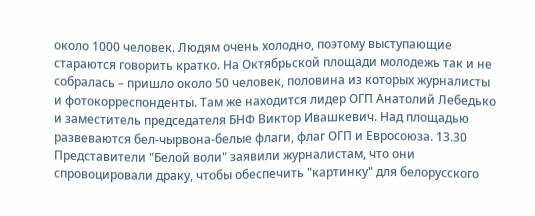около 1000 человек. Людям очень холодно, поэтому выступающие стараются говорить кратко. На Октябрьской площади молодежь так и не собралась – пришло около 50 человек, половина из которых журналисты и фотокорреспонденты. Там же находится лидер ОГП Анатолий Лебедько и заместитель председателя БНФ Виктор Ивашкевич. Над площадью развеваются бел-чырвона-белые флаги, флаг ОГП и Евросоюза. 13.30 Представители "Белой воли" заявили журналистам, что они спровоцировали драку, чтобы обеспечить "картинку" для белорусского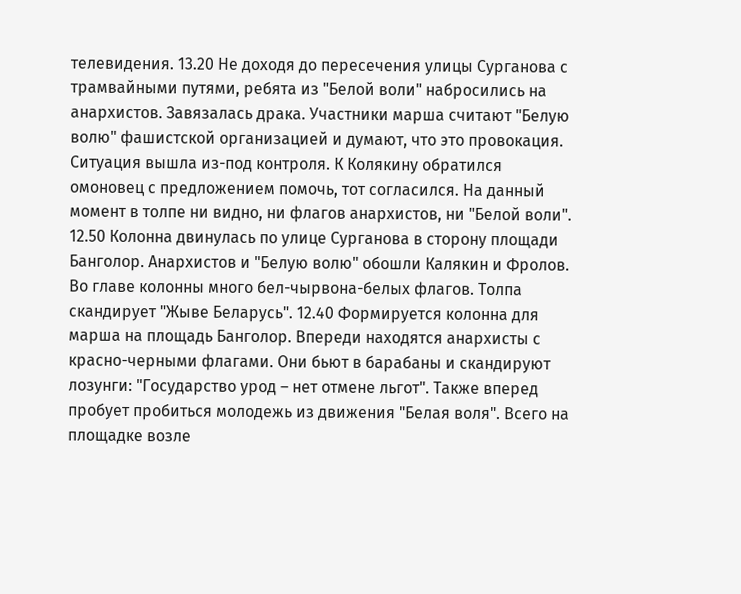телевидения. 13.20 Не доходя до пересечения улицы Сурганова с трамвайными путями, ребята из "Белой воли" набросились на анархистов. Завязалась драка. Участники марша считают "Белую волю" фашистской организацией и думают, что это провокация. Ситуация вышла из-под контроля. К Колякину обратился омоновец с предложением помочь, тот согласился. На данный момент в толпе ни видно, ни флагов анархистов, ни "Белой воли". 12.50 Колонна двинулась по улице Сурганова в сторону площади Банголор. Анархистов и "Белую волю" обошли Калякин и Фролов. Во главе колонны много бел-чырвона-белых флагов. Толпа скандирует "Жыве Беларусь". 12.40 Формируется колонна для марша на площадь Банголор. Впереди находятся анархисты с красно-черными флагами. Они бьют в барабаны и скандируют лозунги: "Государство урод – нет отмене льгот". Также вперед пробует пробиться молодежь из движения "Белая воля". Всего на площадке возле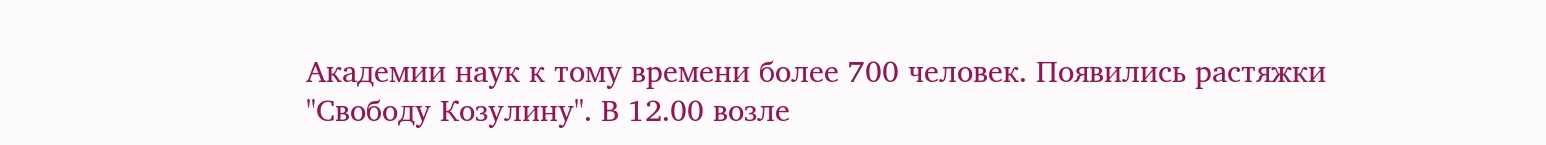Академии наук к тому времени более 700 человек. Появились растяжки "Свободу Козулину". В 12.00 возле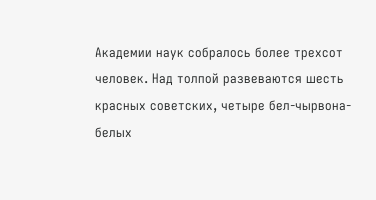Академии наук собралось более трехсот человек. Над толпой развеваются шесть красных советских, четыре бел-чырвона-белых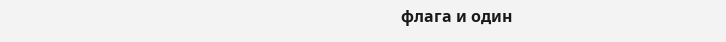флага и один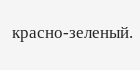красно-зеленый.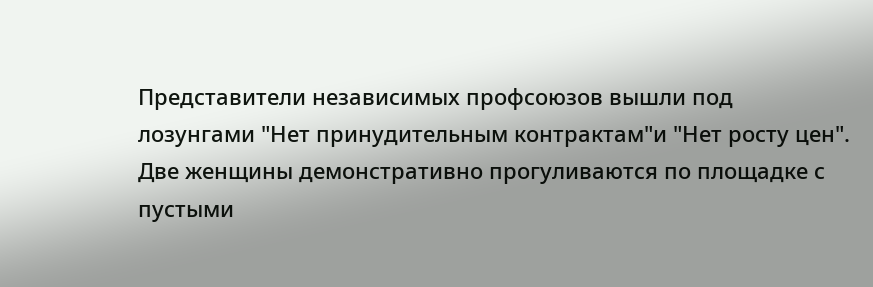Представители независимых профсоюзов вышли под лозунгами "Нет принудительным контрактам"и "Нет росту цен". Две женщины демонстративно прогуливаются по площадке с пустыми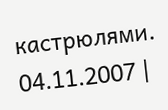кастрюлями. 04.11.2007 |